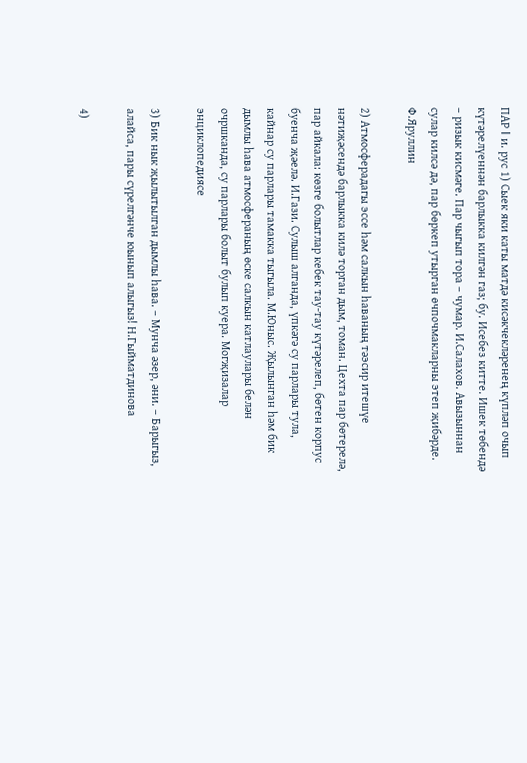ПАР I и. рус 1) Сыек яки каты матдә кисәкчекләренең күпләп очып күтәрелүеннән барлыкка килгән газ; бу. Исебез китте. Ишек төбендә – ризык кисмәге. Пар чыгып тора – чумар. И.Салахов. Авызыннан сулар килсә дә, пар бөркеп утырган өчпочмакларны этеп җибәрде. Ф.Яруллин

2) Атмосферадагы эссе һәм салкын һаваның тәэсир итешүе нәтиҗәсендә барлыкка килә торган дым, томан. Цехта пар бөтерелә, пар айкала: көзге болытлар кебек тау-тау күтәрелеп, бөтен корпус буенча җәелә. И.Гази. Сулыш алганда, үпкәгә су парлары тула, кайнар су парлары тамакка тыгыла. М.Юныс. Җылынган һәм бик дымлы һава атмосфераның өске салкын катлаулары белән очршканда, су парлары болыт булып куера. Могҗизалар энциклопедиясе

3) Бик нык җылытылган дымлы һава. – Мунча әзер, әни. – Барыгыз, алайса, пары сүрелгәнче юынып алыгыз! Н.Гыйматдинова

4)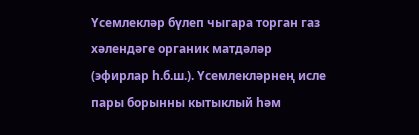Үсемлекләр бүлеп чыгара торган газ хәлендәге органик матдәләр (эфирлар һ.б.ш.). Үсемлекләрнең исле пары борынны кытыклый һәм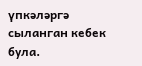үпкәләргә сыланган кебек була.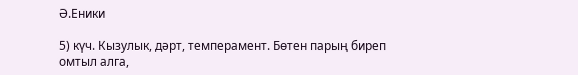Ә.Еники

5) күч. Кызулык, дәрт, темперамент. Бөтен парың биреп омтыл алга,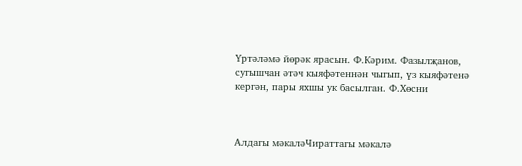Үртәләмә йөрәк ярасын. Ф.Кәрим. Фазылҗанов, сугышчан әтәч кыяфәтеннән чыгып, үз кыяфәтенә кергән, пары яхшы ук басылган. Ф.Хөсни



Алдагы мәкаләЧираттагы мәкалә